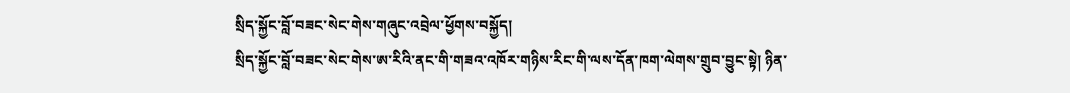སྲིད་སྐྱོང་བློ་བཟང་སེང་གེས་གཞུང་འབྲེལ་ཕྱོགས་བསྐྱོད།
སྲིད་སྐྱོང་བློ་བཟང་སེང་གེས་ཨ་རིའི་ནང་གི་གཟའ་འཁོར་གཉིས་རིང་གི་ལས་དོན་ཁག་ལེགས་གྲུབ་བྱུང་སྟེ། ཉིན་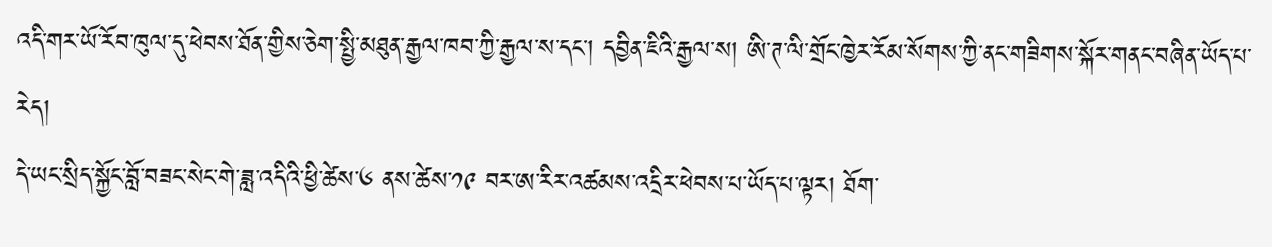འདི་གར་ཡོ་རོབ་ཁུལ་དུ་ཕེབས་ཐོན་གྱིས་ཅེག་སྤྱི་མཐུན་རྒྱལ་ཁབ་ཀྱི་རྒྱལ་ས་དང་། དབྱིན་ཇིའི་རྒྱལ་ས། ཨི་ཊ་ལི་གྲོང་ཁྱེར་རོམ་སོགས་ཀྱི་ནང་གཟིགས་སྐོར་གནང་བཞིན་ཡོད་པ་རེད།
དེ་ཡང་སྲིད་སྐྱོང་བློ་བཟང་སེང་གེ་ཟླ་འདིའི་ཕྱི་ཚེས་༦ ནས་ཚེས་༡༩ བར་ཨ་རིར་འཚམས་འདྲིར་ཕེབས་པ་ཡོད་པ་ལྟར། ཐོག་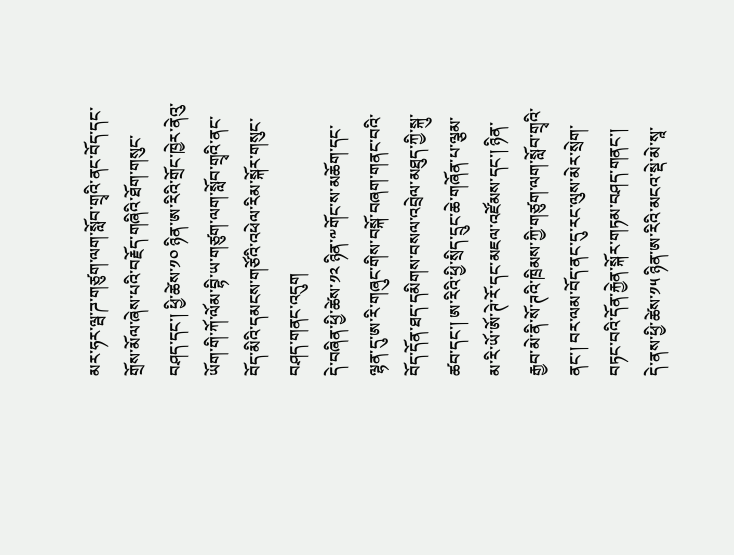མར་ཧར་ལྦ་ཌ་གཙུག་ལག་སློབ་གྲྭའི་ནང་བོད་དང་གྲོས་མོལ་ཞེས་པའི་བརྗོད་གཞིའི་ཐོག་གསུང་བཤད་དང་། ཕྱི་ཚེས་༡༠ ཉིན་ཨ་རིའི་གྲོང་ཁྱེར་ནེའུ་ཡོག་གི་ཀོ་ལོམ་བྷི་ཡ་གཙུག་ལག་སློབ་གྲྭའི་ནང་བོད་མིའི་དམངས་གཙོའི་འཕེལ་རིམ་སྐོར་གསུང་བཤད་གནང་འདུག
དེ་བཞིན་ཕྱི་ཚེས་༡༢ ཉིན་༸གོང་ས་མཆོག་དང་ལྷན་དུ་ཨ་རི་གཞུང་གིས་བསྐོ་བཞག་གནང་བའི་བོད་དོན་ཐད་དམིགས་བསལ་འབྲེལ་མཐུད་ཀྱི་སྐུ་ཚབ་དང་། ཨ་རིའི་ཕྱི་སྲིད་དྲུང་ཆེ་གཞོན་པ་ལྕམ་མ་རི་ཡོ་ཨོ་ཊེ་རོ་དང་མཇལ་འཛོམས་དང་། ཉིན་རྒྱབ་མེ་ནི་སོ་ཊའི་ཁྲིམས་ཀྱི་གཙུག་ལག་སློབ་གྲྭའི་ནང་། བར་ལམ་བོད་ནང་དུ་རང་ལུས་མེར་སྲེག་བཏང་བའི་དོན་རྐྱེན་སྐོར་གཏམ་བཤད་གནང་།
དེ་ནས་ཕྱི་ཚེས་༡༥ ཉིན་ཨ་རིའི་མངའ་སྡེ་མེ་སཱ་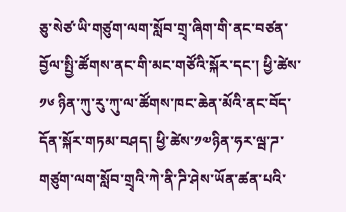ཅུ་སེཙ་ཡི་གཙུག་ལག་སློབ་གྲྭ་ཞིག་གི་ནང་བཙན་བྱོལ་སྤྱི་ཚོགས་ནང་གི་མང་གཙོའི་སྐོར་དང་། ཕྱི་ཚེས་༡༦ ཉིན་ཀུ་རུ་ཀུ་ལ་ཚོགས་ཁང་ཆེན་མོའི་ནང་བོད་དོན་སྐོར་གཏམ་བཤད། ཕྱི་ཚེས་༡༧ཉིན་ཧར་ལྦ་ཌ་གཙུག་ལག་སློབ་གྲྭའི་ཀེ་ནི་ཌི་ཤེས་ཡོན་ཚན་པའི་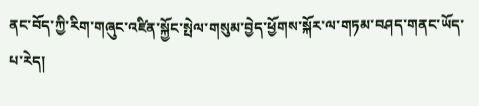ནང་བོད་ཀྱི་རིག་གཞུང་འཛིན་སྐྱོང་སྤེལ་གསུམ་བྱེད་ཕྱོགས་སྐོར་ལ་གཏམ་བཤད་གནང་ཡོད་པ་རེད།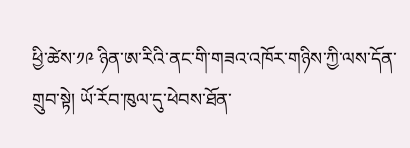ཕྱི་ཚེས་༡༩ ཉིན་ཨ་རིའི་ནང་གི་གཟའ་འཁོར་གཉིས་ཀྱི་ལས་དོན་གྲུབ་སྟེ། ཡོ་རོབ་ཁུལ་དུ་ཕེབས་ཐོན་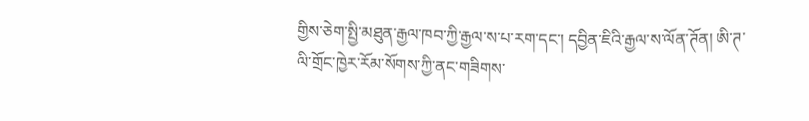གྱིས་ཅེག་སྤྱི་མཐུན་རྒྱལ་ཁབ་ཀྱི་རྒྱལ་ས་པ་རག་དང་། དབྱིན་ཇིའི་རྒྱལ་ས་ལོན་ཊོན། ཨི་ཊ་ལི་གྲོང་ཁྱེར་རོམ་སོགས་ཀྱི་ནང་གཟིགས་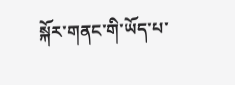སྐོར་གནང་གི་ཡོད་པ་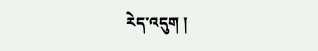རེད་འདུག །